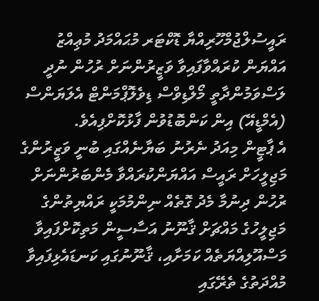ރައީސުލްޖުމްހޫރިއްޔާ ޑޮކްޓަރ މުޙައްމަދު މުޢިއްޒު އައްޔަން ކުރައްވާފައިވާ ވަޒީރުންނަށް ރުހުން ނުދީ ލަސްވަމުންދާތީ މޯލްޑިވްސް ޑިވެލޮޕްމަންޓް އެލަޔަންސް (އެމްޑީއޭ) އިން ކަންބޮޑުވުން ފާޅުކޮށްފިއެވެ.
އެ ޕާޓީން މިއަދު ނެރުނު ބަޔާނެއްގައި ބުނީ ވަޒީރުންގެ މަޖިލީހަށް ރައީސް އައްޔަންކުރައްވާ މެންބަރުންނަށް ރުހުން ދިނުމާ މެދު ގޮތެއް ނިންމުމަކީ ރައްޔިތުންގެ މަޖިލީހުގެ މައްޗަށް ޤާނޫނު އަސާސީން މަތިކޮށްފައިވާ މަސްއޫލިއްޔަތެއް ކަމަށާއި، ޤާނޫނުގައި ކަނޑައެޅިފައިވާ މުއްދަތުގެ ތެރޭގައި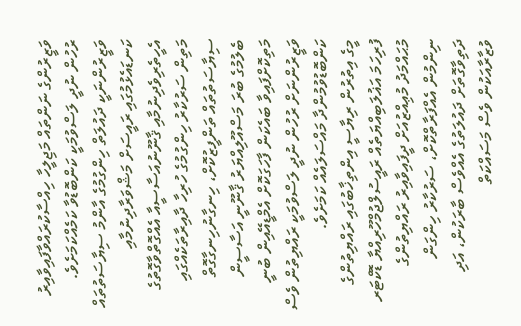ވަޒީރުންގެ ނަންތައް މަޖިލީހާ ހިއްސާކުރައްވާފައިވާއިރު ރުހުން ނުދީ ލަސްވުމަކީ ކަންބޮޑުވާ ކަމެއްކަމަށެވެ.
ވަޒީރުންނަކީ ދައުލަތް ހިންގުމުގެ އާންމު ސިޔާސަތުތައް ކަނޑައެޅުމުގައި ރައީސަށް މަޝްވަރާދިނުމާއި އެހީތެރިވެދިނުމާއި ޤާނޫނުއަސާސީއާ އެއްގޮތްވާގޮތުގެ މަތިން ސަރުކާރު ހިންގުމުގެ ހުރިހާ ދާއިރާތަކެއްގައި ސިޔާސަތުތައް ތަންފީޒުކޮށް، ހިނގާނުހިނގާގޮތް ބެލުމުގެ ބުރަ މަސްއޫލިއްޔަރު ޤާނޫނީ އަސާސީން މަތިކޮށްފައިވާ ބައެކަން ފާހަގަކޮށް އެމްޑީއޭއިން ބުނީ ވަޒީރުންނަށް ރުހުން ނުދީ ލަސްވުމަކީ ރައްޔިތުން ވެސް ކަންބޮޑުވުމުންދާ މައްސަލައެއް ކަމަށެވެ.
މީގެ އިތުރުން ރިޔާސީ އިންތިޚާބުގައި ރައްޔިތުންގެ ފުރިހަމަ އަޣުލަބިއްޔަތެއް ރައީސުލްޖުމްހޫރިއްޔާ ޑޮކްޓަރ މުޙައްމަދު މުޢިއްޒުއަށް ދީފައިވާއިރު ރައްޔިތުންގެ ނިންމުން އެއްފަރާތްކޮށް، ސަރުކާރު ހިންގަން ދަތިވާގޮތަށް ދައުލަތުގެ އެއްވެސް ބާރަކުން، އަދި ވުޒާރާއަކުން ވެސް މަސައްކަތް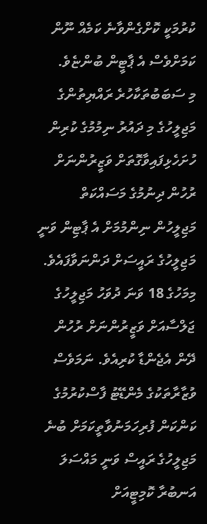ކުރުމަކީ ކޮށްގެންވާނެ ކަމެއް ނޫން ކަމަށްވެސް އެ ޕާޓީން ބުންޏެވެ.
މި ސަބަބުތަކާހުރެ ރައްޔިތުންގެ މަޖިލީހުގެ މި ދައުރު ނިމުމުގެ ކުރިން ހުށަހެޅިފައިވާގޮތަށް ވަޒީރުންނަށް ރުހުން ދިނުމުގެ މަސައްކަތް މަޖިލީހުން ނިންމުމަށް އެ ޕާޓިން ވަނީ މަޖިލީހުގެ ރައީސަށް ދަންނަވާފައެވެ.
މިމަހުގެ 18 ވަނަ ދުވަހު މަޖިލީހުގެ ޖަލްސާއަށް ވަޒީރުންނަށް ރުހުން ދޭން އެޖެންޑާ ކުރިއެވެ. ނަމަވެސް ވުޒާރާތަކުގެ މެންޑޭޓު ފާސްކުރުމުގެ ކަންކަން ފުރިހަމަނުވާތީކަމަށް ބުނެ މަޖިލީހުގެ ރައީސް ވަނީ މައްސަލަ އަނބުރާ ކޮމިޓީއަށް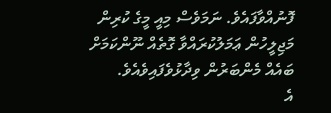ފޮނުއްވާފައެވެ. ނަމަވެސް މިއީ މީގެ ކުރިން މަޖިލީހުން ޢަމަލުކުރައްވާ ގޮތެއް ނޫންކަމަށް ބައެއް މެންބަރުން ވިދާޅުވެފައިވެއެވެ.
އެ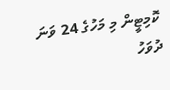ކޮމިޓީން މި މަހުގެ 24 ވަނަ ދުވަހު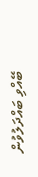ބޭއްވި ބައްދަލުވުން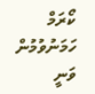ކޯރަމް ހަމަނުވުމުން ވަނީ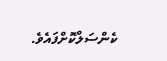ކެންސަލްކޮށްފައެވެ.